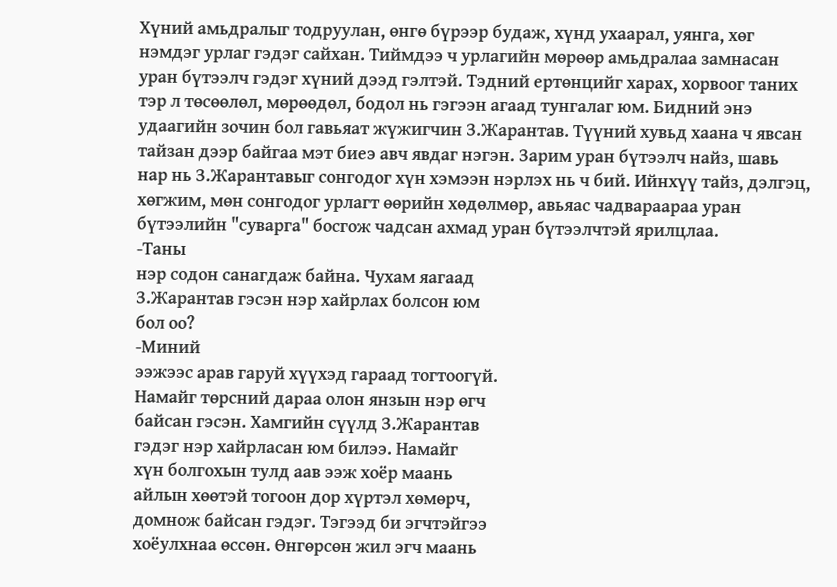Хүний амьдралыг тодруулан, өнгө бүрээр будаж, хүнд ухаарал, уянга, хөг нэмдэг урлаг гэдэг сайхан. Тиймдээ ч урлагийн мөрөөр амьдралаа замнасан уран бүтээлч гэдэг хүний дээд гэлтэй. Тэдний ертөнцийг харах, хорвоог таних тэр л төсөөлөл, мөрөөдөл, бодол нь гэгээн агаад тунгалаг юм. Бидний энэ удаагийн зочин бол гавьяат жүжигчин З.Жарантав. Түүний хувьд хаана ч явсан тайзан дээр байгаа мэт биеэ авч явдаг нэгэн. Зарим уран бүтээлч найз, шавь нар нь З.Жарантавыг сонгодог хүн хэмээн нэрлэх нь ч бий. Ийнхүү тайз, дэлгэц, хөгжим, мөн сонгодог урлагт өөрийн хөдөлмөр, авьяас чадвараараа уран бүтээлийн "суварга" босгож чадсан ахмад уран бүтээлчтэй ярилцлаа.
-Таны
нэр содон санагдаж байна. Чухам яагаад
З.Жарантав гэсэн нэр хайрлах болсон юм
бол оо?
-Миний
ээжээс арав гаруй хүүхэд гараад тогтоогүй.
Намайг төрсний дараа олон янзын нэр өгч
байсан гэсэн. Хамгийн сүүлд З.Жарантав
гэдэг нэр хайрласан юм билээ. Намайг
хүн болгохын тулд аав ээж хоёр маань
айлын хөөтэй тогоон дор хүртэл хөмөрч,
домнож байсан гэдэг. Тэгээд би эгчтэйгээ
хоёулхнаа өссөн. Өнгөрсөн жил эгч маань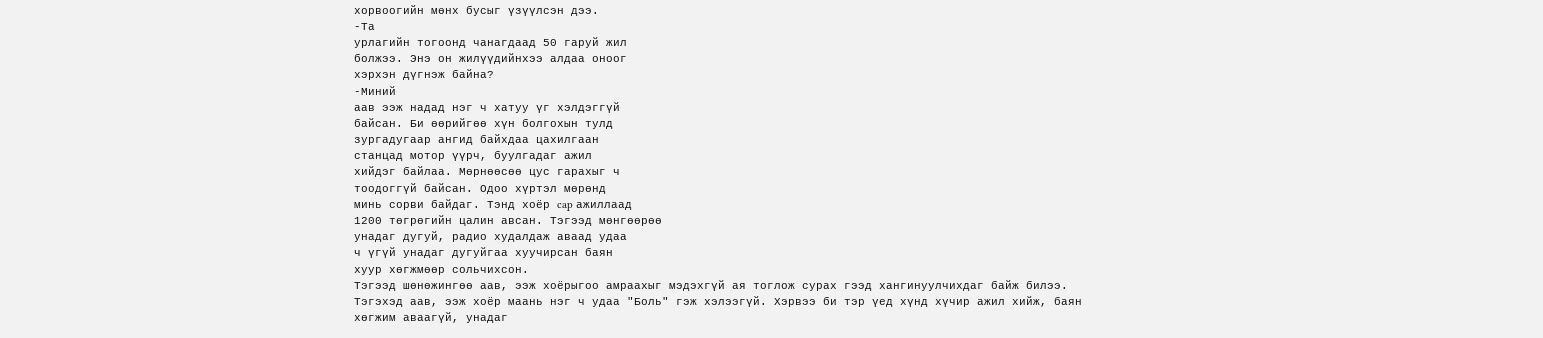хорвоогийн мөнх бусыг үзүүлсэн дээ.
-Та
урлагийн тогоонд чанагдаад 50 гаруй жил
болжээ. Энэ он жилүүдийнхээ алдаа оноог
хэрхэн дүгнэж байна?
-Миний
аав ээж надад нэг ч хатуу үг хэлдэггүй
байсан. Би өөрийгөө хүн болгохын тулд
зургадугаар ангид байхдаа цахилгаан
станцад мотор үүрч, буулгадаг ажил
хийдэг байлаа. Мөрнөөсөө цус гарахыг ч
тоодоггүй байсан. Одоо хүртэл мөрөнд
минь сорви байдаг. Тэнд хоёр cap ажиллаад
1200 төгрөгийн цалин авсан. Тэгээд мөнгөөрөө
унадаг дугуй, радио худалдаж аваад удаа
ч үгүй унадаг дугуйгаа хуучирсан баян
хуур хөгжмөөр сольчихсон.
Тэгээд шөнөжингөө аав, ээж хоёрыгоо амраахыг мэдэхгүй ая тоглож сурах гээд хангинуулчихдаг байж билээ. Тэгэхэд аав, ээж хоёр маань нэг ч удаа "Боль" гэж хэлээгүй. Хэрвээ би тэр үед хүнд хүчир ажил хийж, баян хөгжим аваагүй, унадаг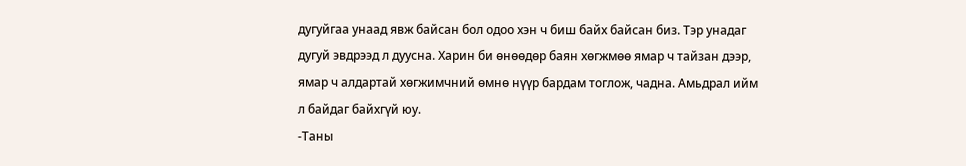дугуйгаа унаад явж байсан бол одоо хэн ч биш байх байсан биз. Тэр унадаг дугуй эвдрээд л дуусна. Харин би өнөөдөр баян хөгжмөө ямар ч тайзан дээр, ямар ч алдартай хөгжимчний өмнө нүүр бардам тоглож, чадна. Амьдрал ийм л байдаг байхгүй юу.
-Таны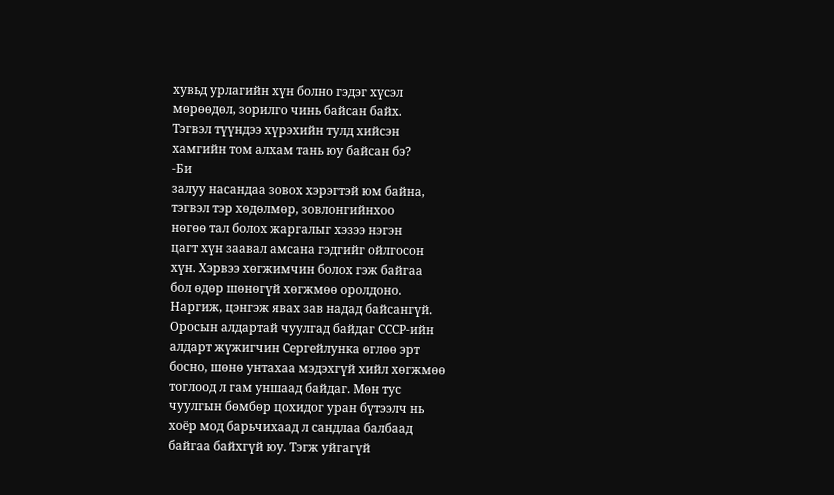хувьд урлагийн хүн болно гэдэг хүсэл
мөрөөдөл, зорилго чинь байсан байх.
Тэгвэл түүндээ хүрэхийн тулд хийсэн
хамгийн том алхам тань юу байсан бэ?
-Би
залуу насандаа зовох хэрэгтэй юм байна,
тэгвэл тэр хөдөлмөр, зовлонгийнхоо
нөгөө тал болох жаргалыг хэзээ нэгэн
цагт хүн заавал амсана гэдгийг ойлгосон
хүн. Хэрвээ хөгжимчин болох гэж байгаа
бол өдөр шөнөгүй хөгжмөө оролдоно.
Наргиж, цэнгэж явах зав надад байсангүй.
Оросын алдартай чуулгад байдаг СССР-ийн
алдарт жүжигчин Сергейлунка өглөө эрт
босно, шөнө унтахаа мэдэхгүй хийл хөгжмөө
тоглоод л гам уншаад байдаг. Мөн тус
чуулгын бөмбөр цохидог уран бүтээлч нь
хоёр мод барьчихаад л сандлаа балбаад
байгаа байхгүй юу. Тэгж уйгагүй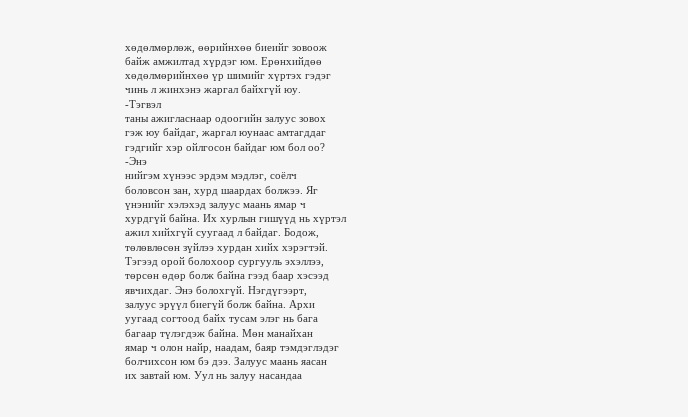хөдөлмөрлөж, өөрийнхөө биеийг зовоож
байж амжилтад хүрдэг юм. Ерөнхийдөө
хөдөлмөрийнхөө үр шимийг хүртэх гэдэг
чинь л жинхэнэ жаргал байхгүй юу.
-Тэгвэл
таны ажигласнаар одоогийн залуус зовох
гэж юу байдаг, жаргал юунаас амтагддаг
гэдгийг хэр ойлгосон байдаг юм бол оо?
-Энэ
нийгэм хүнээс эрдэм мэдлэг, соёлч
боловсон зан, хурд шаардах болжээ. Яг
үнэнийг хэлэхэд залуус маань ямар ч
хурдгүй байна. Их хурлын гишүүд нь хүртэл
ажил хийхгүй суугаад л байдаг. Бодож,
төлөвлөсөн зүйлээ хурдан хийх хэрэгтэй.
Тэгээд орой болохоор сургууль эхэллээ,
төрсөн өдөр болж байна гээд баар хэсээд
явчихдаг. Энэ болохгүй. Нэгдүгээрт,
залуус эрүүл биегүй болж байна. Архи
уугаад согтоод байх тусам элэг нь бага
багаар түлэгдэж байна. Мөн манайхан
ямар ч олон найр, наадам, баяр тэмдэглэдэг
болчихсон юм бэ дээ. Залуус маань яасан
их завтай юм. Уул нь залуу насандаа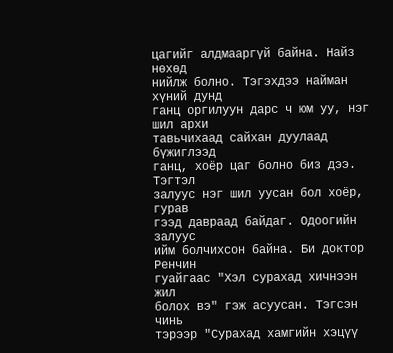цагийг алдмааргүй байна. Найз нөхөд
нийлж болно. Тэгэхдээ найман хүний дунд
ганц оргилуун дарс ч юм уу, нэг шил архи
тавьчихаад сайхан дуулаад бүжиглээд
ганц, хоёр цаг болно биз дээ. Тэгтэл
залуус нэг шил уусан бол хоёр, гурав
гээд давраад байдаг. Одоогийн залуус
ийм болчихсон байна. Би доктор Ренчин
гуайгаас "Хэл сурахад хичнээн жил
болох вэ" гэж асуусан. Тэгсэн чинь
тэрээр "Сурахад хамгийн хэцүү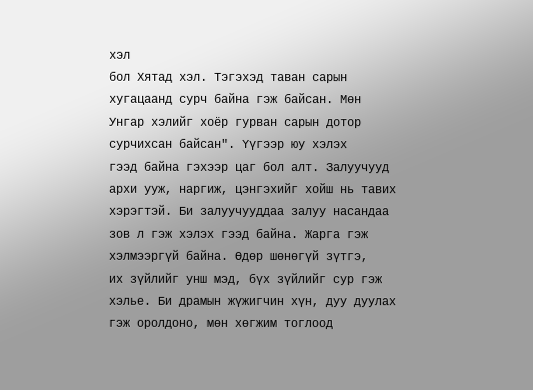хэл
бол Хятад хэл. Тэгэхэд таван сарын
хугацаанд сурч байна гэж байсан. Мөн
Унгар хэлийг хоёр гурван сарын дотор
сурчихсан байсан". Үүгээр юу хэлэх
гээд байна гэхээр цаг бол алт. Залуучууд
архи ууж, наргиж, цэнгэхийг хойш нь тавих
хэрэгтэй. Би залуучууддаа залуу насандаа
зов л гэж хэлэх гээд байна. Жарга гэж
хэлмээргүй байна. Өдөр шөнөгүй зүтгэ,
их зүйлийг унш мэд, бүх зүйлийг сур гэж
хэлье. Би драмын жүжигчин хүн, дуу дуулах
гэж оролдоно, мөн хөгжим тоглоод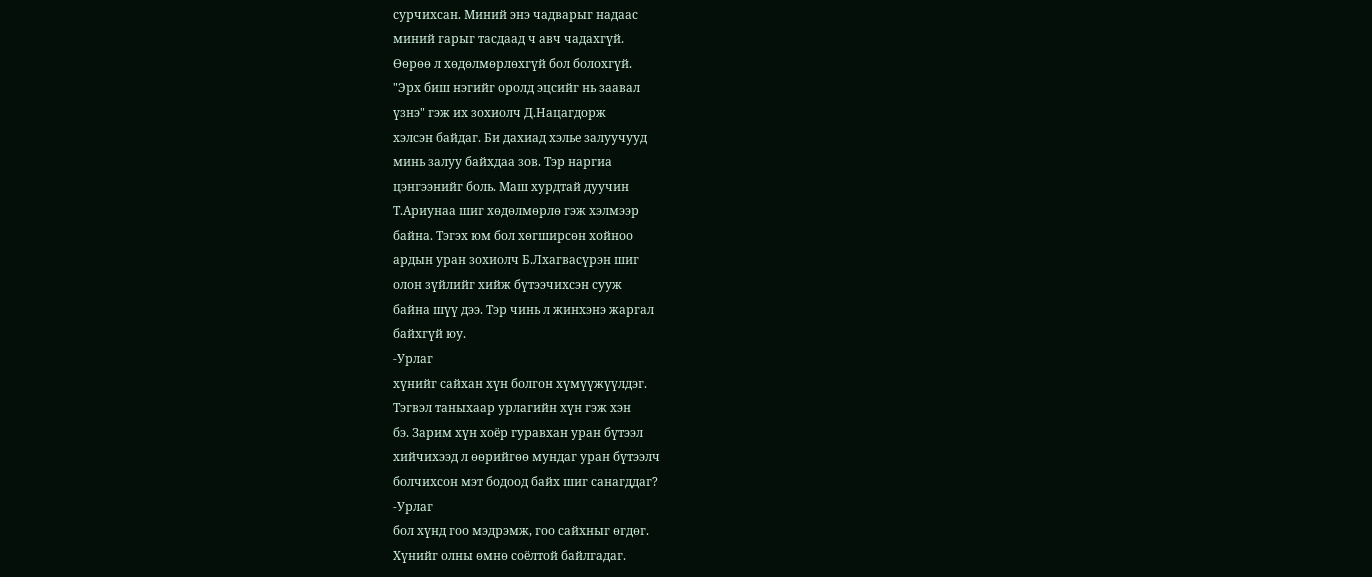сурчихсан. Миний энэ чадварыг надаас
миний гарыг тасдаад ч авч чадахгүй.
Өөрөө л хөдөлмөрлөхгүй бол болохгүй.
"Эрх биш нэгийг оролд эцсийг нь заавал
үзнэ" гэж их зохиолч Д.Нацагдорж
хэлсэн байдаг. Би дахиад хэлье залуучууд
минь залуу байхдаа зов. Тэр наргиа
цэнгээнийг боль. Маш хурдтай дуучин
Т.Ариунаа шиг хөдөлмөрлө гэж хэлмээр
байна. Тэгэх юм бол хөгширсөн хойноо
ардын уран зохиолч Б.Лхагвасүрэн шиг
олон зүйлийг хийж бүтээчихсэн сууж
байна шүү дээ. Тэр чинь л жинхэнэ жаргал
байхгүй юу.
-Урлаг
хүнийг сайхан хүн болгон хүмүүжүүлдэг.
Тэгвэл таныхаар урлагийн хүн гэж хэн
бэ. Зарим хүн хоёр гуравхан уран бүтээл
хийчихээд л өөрийгөө мундаг уран бүтээлч
болчихсон мэт бодоод байх шиг санагддаг?
-Урлаг
бол хүнд гоо мэдрэмж, гоо сайхныг өгдөг.
Хүнийг олны өмнө соёлтой байлгадаг.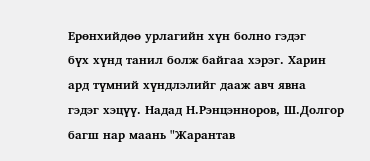Ерөнхийдөө урлагийн хүн болно гэдэг
бүх хүнд танил болж байгаа хэрэг. Харин
ард түмний хүндлэлийг дааж авч явна
гэдэг хэцүү. Надад Н.Рэнцэнноров, Ш.Долгор
багш нар маань "Жарантав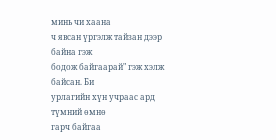минь чи хаана
ч явсан үргэлж тайзан дээр байна гэж
бодож байгаарай" гэж хэлж байсан. Би
урлагийн хүн учраас ард түмний өмнө
гарч байгаа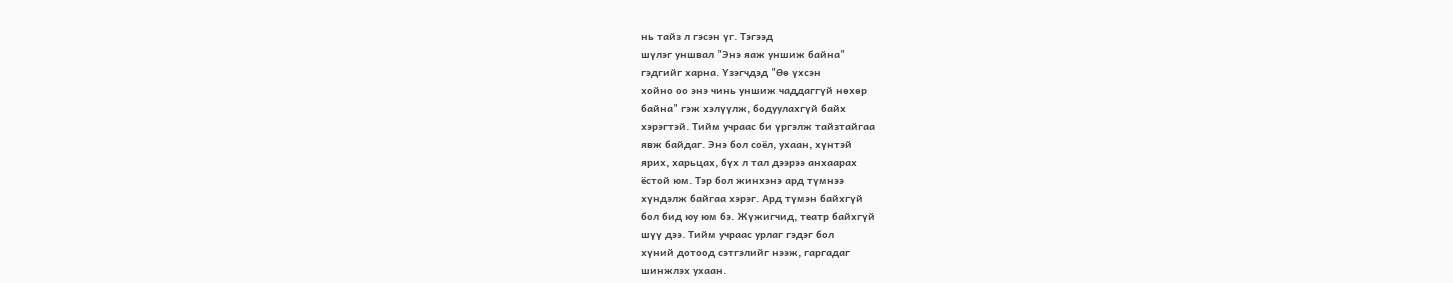нь тайз л гэсэн үг. Тэгээд
шүлэг уншвал "Энэ яаж уншиж байна"
гэдгийг харна. Үзэгчдэд "Өө үхсэн
хойно оо энэ чинь уншиж чаддаггүй нөхөр
байна" гэж хэлүүлж, бодуулахгүй байх
хэрэгтэй. Тийм учраас би үргэлж тайзтайгаа
явж байдаг. Энэ бол соёл, ухаан, хүнтэй
ярих, харьцах, бүх л тал дээрээ анхаарах
ёстой юм. Тэр бол жинхэнэ ард түмнээ
хүндэлж байгаа хэрэг. Ард түмэн байхгүй
бол бид юу юм бэ. Жүжигчид, театр байхгүй
шүү дээ. Тийм учраас урлаг гэдэг бол
хүний дотоод сэтгэлийг нээж, гаргадаг
шинжлэх ухаан.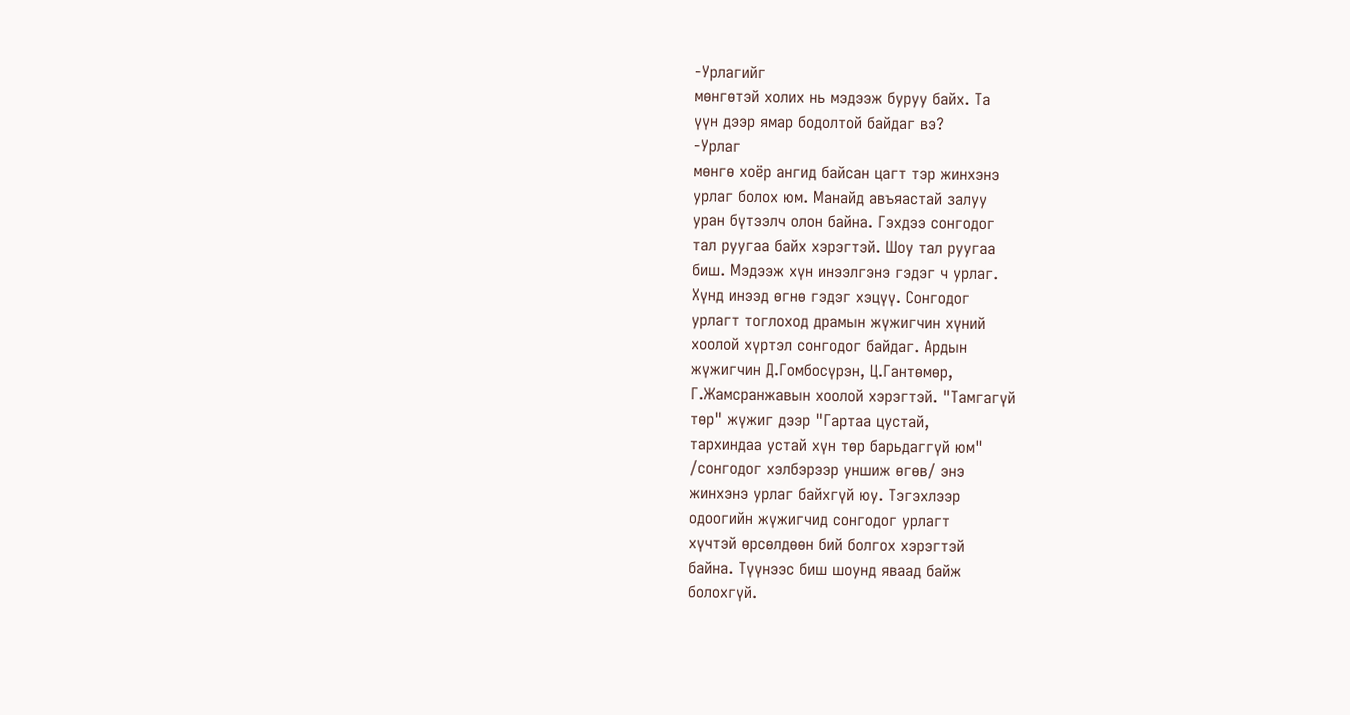-Урлагийг
мөнгөтэй холих нь мэдээж буруу байх. Та
үүн дээр ямар бодолтой байдаг вэ?
-Урлаг
мөнгө хоёр ангид байсан цагт тэр жинхэнэ
урлаг болох юм. Манайд авъяастай залуу
уран бүтээлч олон байна. Гэхдээ сонгодог
тал руугаа байх хэрэгтэй. Шоу тал руугаа
биш. Мэдээж хүн инээлгэнэ гэдэг ч урлаг.
Хүнд инээд өгнө гэдэг хэцүү. Сонгодог
урлагт тоглоход драмын жүжигчин хүний
хоолой хүртэл сонгодог байдаг. Ардын
жүжигчин Д.Гомбосүрэн, Ц.Гантөмөр,
Г.Жамсранжавын хоолой хэрэгтэй. "Тамгагүй
төр" жүжиг дээр "Гартаа цустай,
тархиндаа устай хүн төр барьдаггүй юм"
/сонгодог хэлбэрээр уншиж өгөв/ энэ
жинхэнэ урлаг байхгүй юу. Тэгэхлээр
одоогийн жүжигчид сонгодог урлагт
хүчтэй өрсөлдөөн бий болгох хэрэгтэй
байна. Түүнээс биш шоунд яваад байж
болохгүй.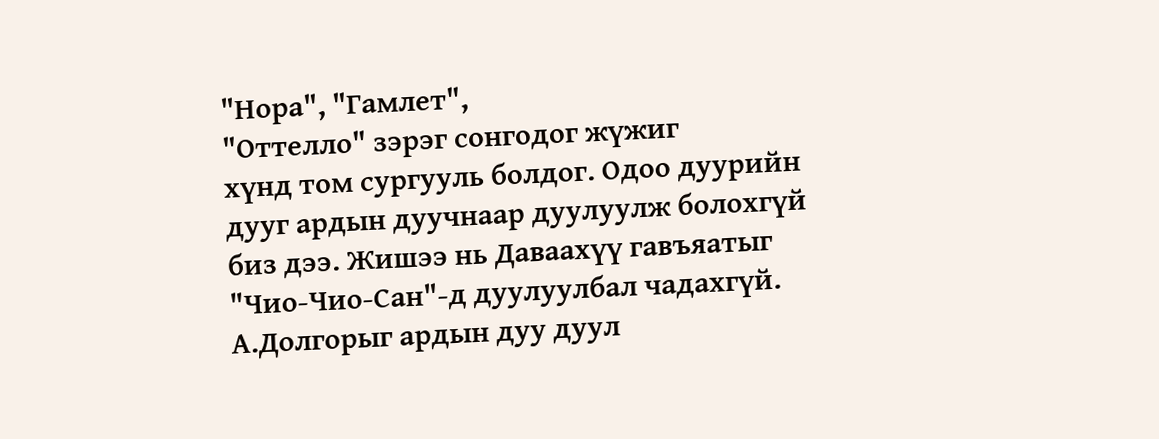"Нора", "Гамлет",
"Оттелло" зэрэг сонгодог жүжиг
хүнд том сургууль болдог. Одоо дуурийн
дууг ардын дуучнаар дуулуулж болохгүй
биз дээ. Жишээ нь Даваахүү гавъяатыг
"Чио-Чио-Сан"-д дуулуулбал чадахгүй.
А.Долгорыг ардын дуу дуул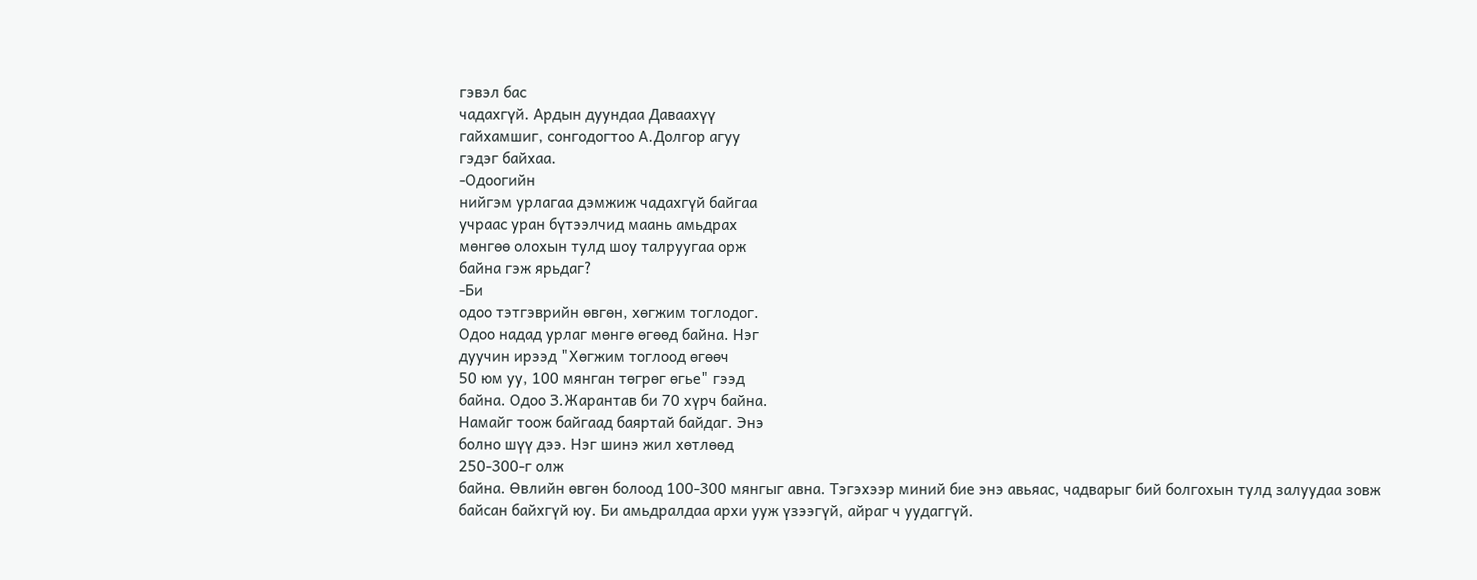гэвэл бас
чадахгүй. Ардын дуундаа Даваахүү
гайхамшиг, сонгодогтоо А.Долгор агуу
гэдэг байхаа.
-Одоогийн
нийгэм урлагаа дэмжиж чадахгүй байгаа
учраас уран бүтээлчид маань амьдрах
мөнгөө олохын тулд шоу талруугаа орж
байна гэж ярьдаг?
-Би
одоо тэтгэврийн өвгөн, хөгжим тоглодог.
Одоо надад урлаг мөнгө өгөөд байна. Нэг
дуучин ирээд "Хөгжим тоглоод өгөөч
50 юм уу, 100 мянган төгрөг өгье" гээд
байна. Одоо З.Жарантав би 70 хүрч байна.
Намайг тоож байгаад баяртай байдаг. Энэ
болно шүү дээ. Нэг шинэ жил хөтлөөд
250-300-г олж
байна. Өвлийн өвгөн болоод 100-300 мянгыг авна. Тэгэхээр миний бие энэ авьяас, чадварыг бий болгохын тулд залуудаа зовж байсан байхгүй юу. Би амьдралдаа архи ууж үзээгүй, айраг ч уудаггүй.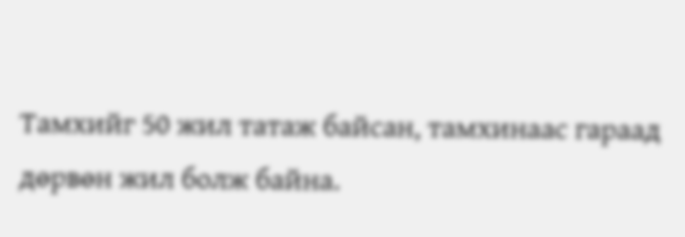Тамхийг 50 жил татаж байсан, тамхинаас гараад дөрвөн жил болж байна.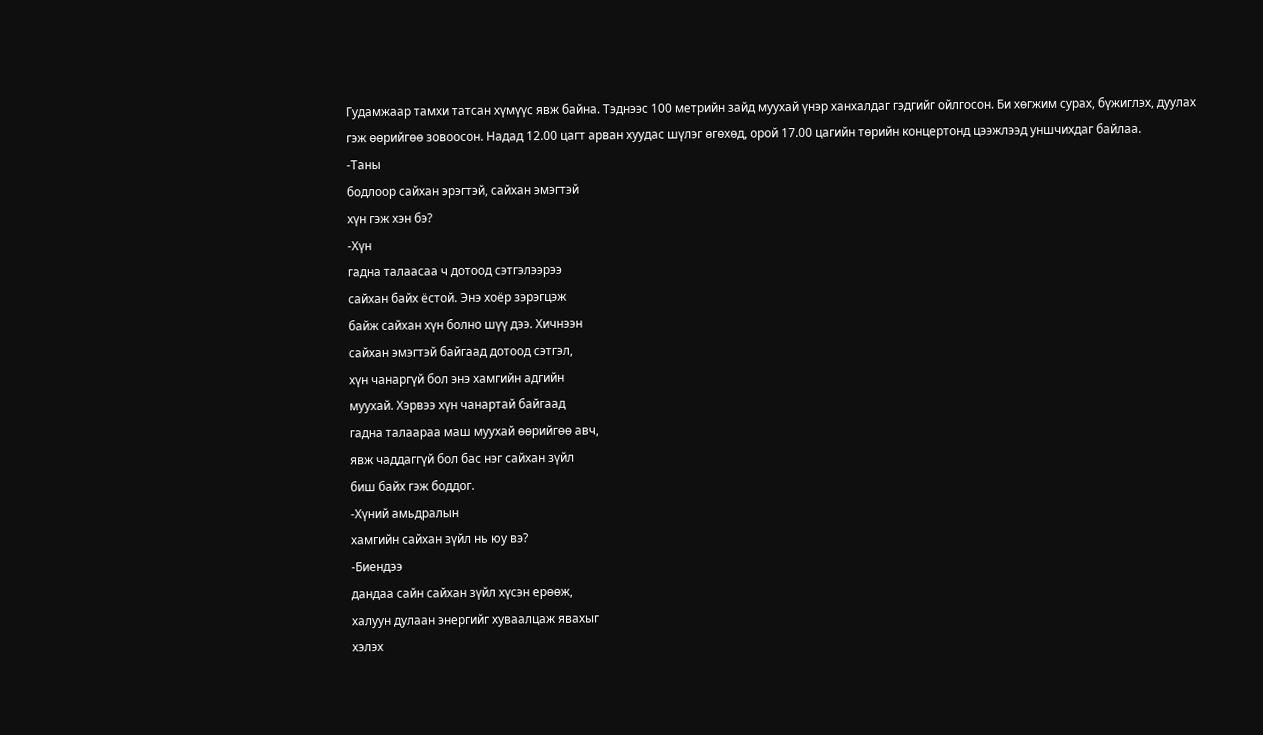Гудамжаар тамхи татсан хүмүүс явж байна. Тэднээс 100 метрийн зайд муухай үнэр ханхалдаг гэдгийг ойлгосон. Би хөгжим сурах, бүжиглэх, дуулах гэж өөрийгөө зовоосон. Надад 12.00 цагт арван хуудас шүлэг өгөхөд, орой 17.00 цагийн төрийн концертонд цээжлээд уншчихдаг байлаа.
-Таны
бодлоор сайхан эрэгтэй, сайхан эмэгтэй
хүн гэж хэн бэ?
-Хүн
гадна талаасаа ч дотоод сэтгэлээрээ
сайхан байх ёстой. Энэ хоёр зэрэгцэж
байж сайхан хүн болно шүү дээ. Хичнээн
сайхан эмэгтэй байгаад дотоод сэтгэл,
хүн чанаргүй бол энэ хамгийн адгийн
муухай. Хэрвээ хүн чанартай байгаад
гадна талаараа маш муухай өөрийгөө авч,
явж чаддаггүй бол бас нэг сайхан зүйл
биш байх гэж боддог.
-Хүний амьдралын
хамгийн сайхан зүйл нь юу вэ?
-Биендээ
дандаа сайн сайхан зүйл хүсэн ерөөж,
халуун дулаан энергийг хуваалцаж явахыг
хэлэх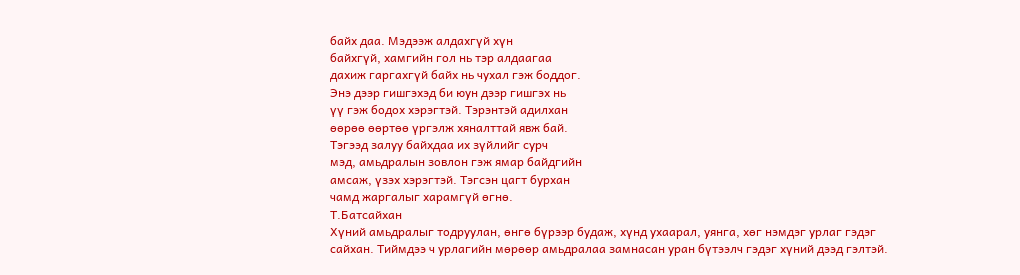байх даа. Мэдээж алдахгүй хүн
байхгүй, хамгийн гол нь тэр алдаагаа
дахиж гаргахгүй байх нь чухал гэж боддог.
Энэ дээр гишгэхэд би юун дээр гишгэх нь
үү гэж бодох хэрэгтэй. Тэрэнтэй адилхан
өөрөө өөртөө үргэлж хяналттай явж бай.
Тэгээд залуу байхдаа их зүйлийг сурч
мэд, амьдралын зовлон гэж ямар байдгийн
амсаж, үзэх хэрэгтэй. Тэгсэн цагт бурхан
чамд жаргалыг харамгүй өгнө.
Т.Батсайхан
Хүний амьдралыг тодруулан, өнгө бүрээр будаж, хүнд ухаарал, уянга, хөг нэмдэг урлаг гэдэг сайхан. Тиймдээ ч урлагийн мөрөөр амьдралаа замнасан уран бүтээлч гэдэг хүний дээд гэлтэй.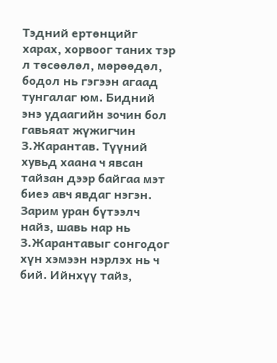Тэдний ертөнцийг харах, хорвоог таних тэр л төсөөлөл, мөрөөдөл, бодол нь гэгээн агаад тунгалаг юм. Бидний энэ удаагийн зочин бол гавьяат жүжигчин З.Жарантав. Түүний хувьд хаана ч явсан тайзан дээр байгаа мэт биеэ авч явдаг нэгэн. Зарим уран бүтээлч найз, шавь нар нь З.Жарантавыг сонгодог хүн хэмээн нэрлэх нь ч бий. Ийнхүү тайз,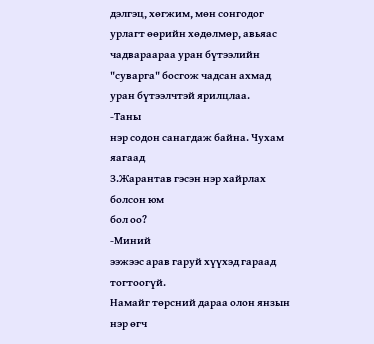дэлгэц, хөгжим, мөн сонгодог урлагт өөрийн хөдөлмөр, авьяас чадвараараа уран бүтээлийн "суварга" босгож чадсан ахмад уран бүтээлчтэй ярилцлаа.
-Таны
нэр содон санагдаж байна. Чухам яагаад
З.Жарантав гэсэн нэр хайрлах болсон юм
бол оо?
-Миний
ээжээс арав гаруй хүүхэд гараад тогтоогүй.
Намайг төрсний дараа олон янзын нэр өгч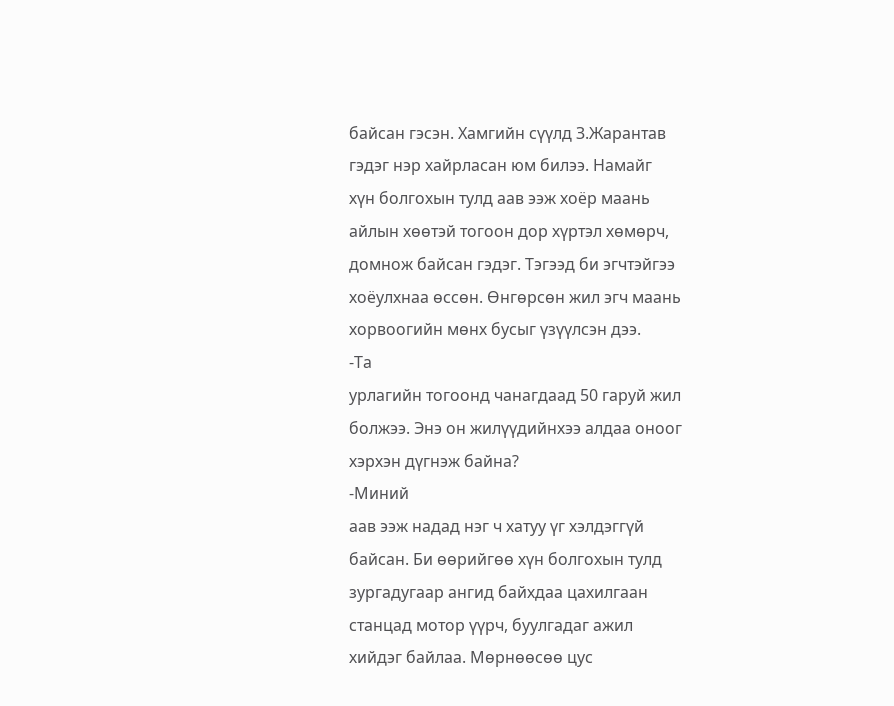байсан гэсэн. Хамгийн сүүлд З.Жарантав
гэдэг нэр хайрласан юм билээ. Намайг
хүн болгохын тулд аав ээж хоёр маань
айлын хөөтэй тогоон дор хүртэл хөмөрч,
домнож байсан гэдэг. Тэгээд би эгчтэйгээ
хоёулхнаа өссөн. Өнгөрсөн жил эгч маань
хорвоогийн мөнх бусыг үзүүлсэн дээ.
-Та
урлагийн тогоонд чанагдаад 50 гаруй жил
болжээ. Энэ он жилүүдийнхээ алдаа оноог
хэрхэн дүгнэж байна?
-Миний
аав ээж надад нэг ч хатуу үг хэлдэггүй
байсан. Би өөрийгөө хүн болгохын тулд
зургадугаар ангид байхдаа цахилгаан
станцад мотор үүрч, буулгадаг ажил
хийдэг байлаа. Мөрнөөсөө цус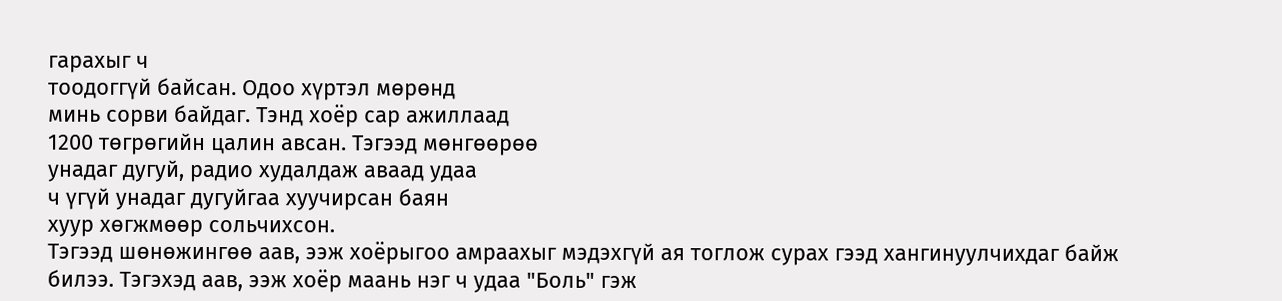гарахыг ч
тоодоггүй байсан. Одоо хүртэл мөрөнд
минь сорви байдаг. Тэнд хоёр cap ажиллаад
1200 төгрөгийн цалин авсан. Тэгээд мөнгөөрөө
унадаг дугуй, радио худалдаж аваад удаа
ч үгүй унадаг дугуйгаа хуучирсан баян
хуур хөгжмөөр сольчихсон.
Тэгээд шөнөжингөө аав, ээж хоёрыгоо амраахыг мэдэхгүй ая тоглож сурах гээд хангинуулчихдаг байж билээ. Тэгэхэд аав, ээж хоёр маань нэг ч удаа "Боль" гэж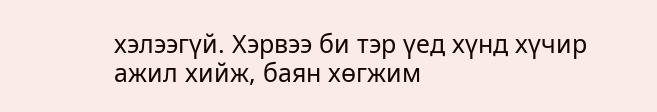хэлээгүй. Хэрвээ би тэр үед хүнд хүчир ажил хийж, баян хөгжим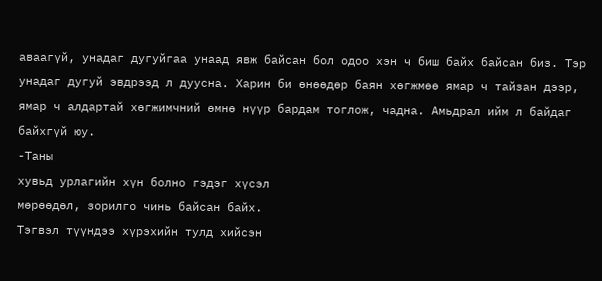аваагүй, унадаг дугуйгаа унаад явж байсан бол одоо хэн ч биш байх байсан биз. Тэр унадаг дугуй эвдрээд л дуусна. Харин би өнөөдөр баян хөгжмөө ямар ч тайзан дээр, ямар ч алдартай хөгжимчний өмнө нүүр бардам тоглож, чадна. Амьдрал ийм л байдаг байхгүй юу.
-Таны
хувьд урлагийн хүн болно гэдэг хүсэл
мөрөөдөл, зорилго чинь байсан байх.
Тэгвэл түүндээ хүрэхийн тулд хийсэн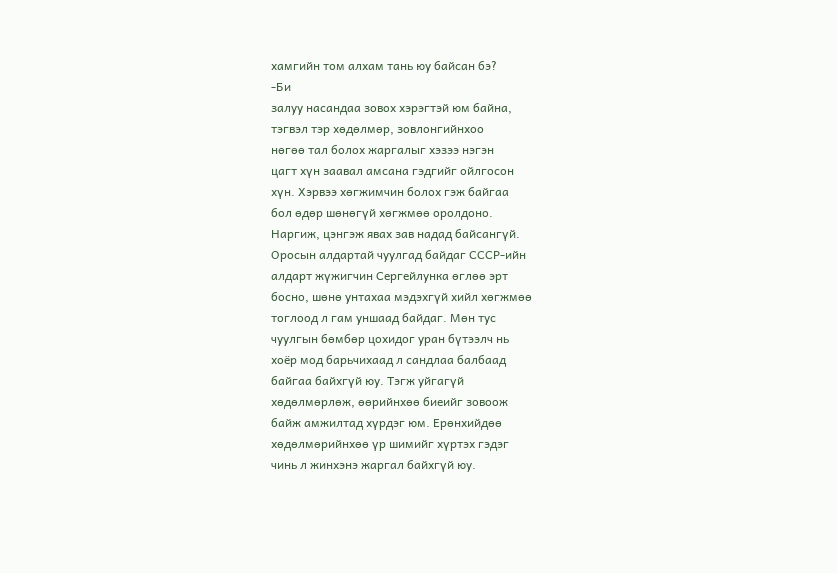хамгийн том алхам тань юу байсан бэ?
-Би
залуу насандаа зовох хэрэгтэй юм байна,
тэгвэл тэр хөдөлмөр, зовлонгийнхоо
нөгөө тал болох жаргалыг хэзээ нэгэн
цагт хүн заавал амсана гэдгийг ойлгосон
хүн. Хэрвээ хөгжимчин болох гэж байгаа
бол өдөр шөнөгүй хөгжмөө оролдоно.
Наргиж, цэнгэж явах зав надад байсангүй.
Оросын алдартай чуулгад байдаг СССР-ийн
алдарт жүжигчин Сергейлунка өглөө эрт
босно, шөнө унтахаа мэдэхгүй хийл хөгжмөө
тоглоод л гам уншаад байдаг. Мөн тус
чуулгын бөмбөр цохидог уран бүтээлч нь
хоёр мод барьчихаад л сандлаа балбаад
байгаа байхгүй юу. Тэгж уйгагүй
хөдөлмөрлөж, өөрийнхөө биеийг зовоож
байж амжилтад хүрдэг юм. Ерөнхийдөө
хөдөлмөрийнхөө үр шимийг хүртэх гэдэг
чинь л жинхэнэ жаргал байхгүй юу.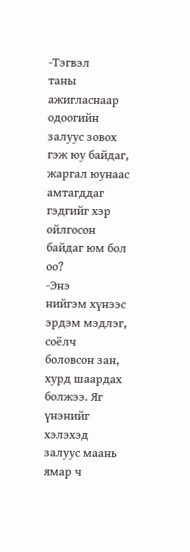-Тэгвэл
таны ажигласнаар одоогийн залуус зовох
гэж юу байдаг, жаргал юунаас амтагддаг
гэдгийг хэр ойлгосон байдаг юм бол оо?
-Энэ
нийгэм хүнээс эрдэм мэдлэг, соёлч
боловсон зан, хурд шаардах болжээ. Яг
үнэнийг хэлэхэд залуус маань ямар ч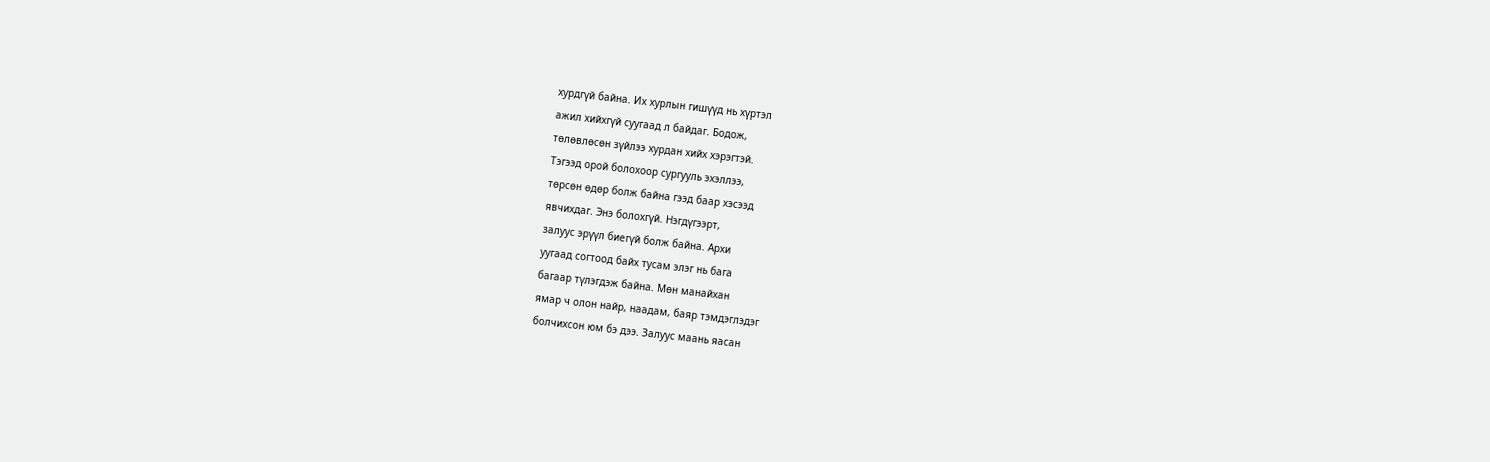хурдгүй байна. Их хурлын гишүүд нь хүртэл
ажил хийхгүй суугаад л байдаг. Бодож,
төлөвлөсөн зүйлээ хурдан хийх хэрэгтэй.
Тэгээд орой болохоор сургууль эхэллээ,
төрсөн өдөр болж байна гээд баар хэсээд
явчихдаг. Энэ болохгүй. Нэгдүгээрт,
залуус эрүүл биегүй болж байна. Архи
уугаад согтоод байх тусам элэг нь бага
багаар түлэгдэж байна. Мөн манайхан
ямар ч олон найр, наадам, баяр тэмдэглэдэг
болчихсон юм бэ дээ. Залуус маань яасан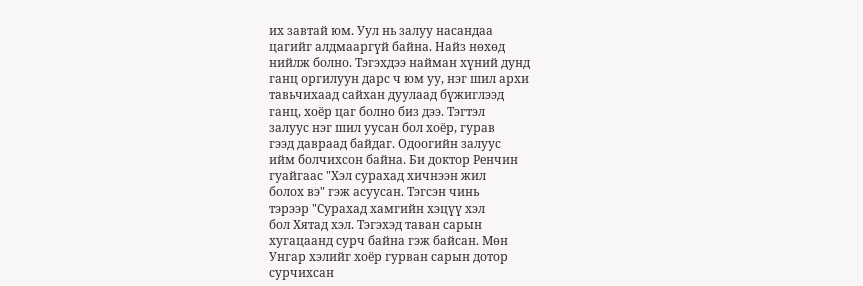их завтай юм. Уул нь залуу насандаа
цагийг алдмааргүй байна. Найз нөхөд
нийлж болно. Тэгэхдээ найман хүний дунд
ганц оргилуун дарс ч юм уу, нэг шил архи
тавьчихаад сайхан дуулаад бүжиглээд
ганц, хоёр цаг болно биз дээ. Тэгтэл
залуус нэг шил уусан бол хоёр, гурав
гээд давраад байдаг. Одоогийн залуус
ийм болчихсон байна. Би доктор Ренчин
гуайгаас "Хэл сурахад хичнээн жил
болох вэ" гэж асуусан. Тэгсэн чинь
тэрээр "Сурахад хамгийн хэцүү хэл
бол Хятад хэл. Тэгэхэд таван сарын
хугацаанд сурч байна гэж байсан. Мөн
Унгар хэлийг хоёр гурван сарын дотор
сурчихсан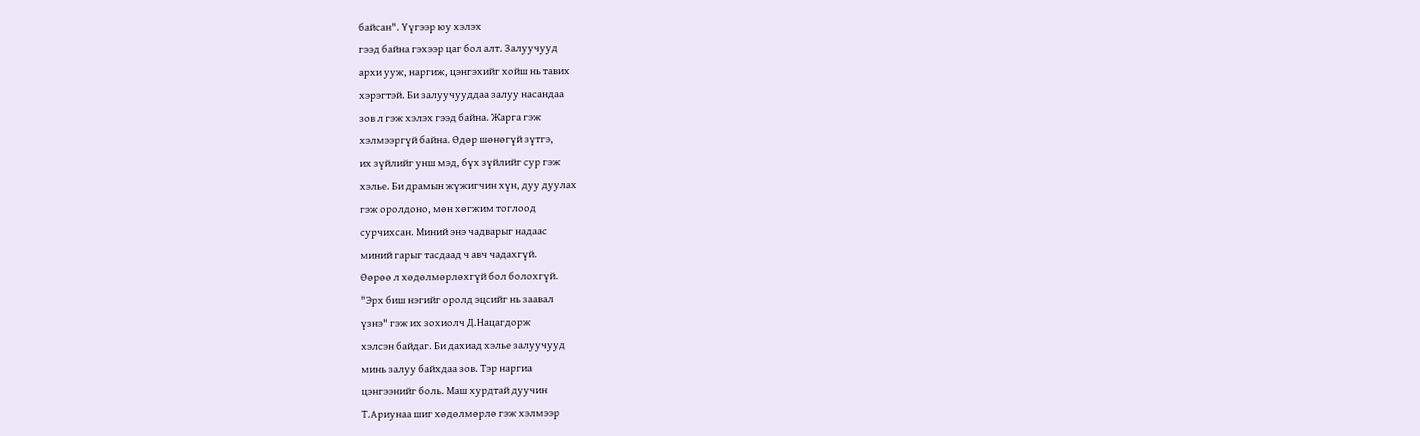байсан". Үүгээр юу хэлэх
гээд байна гэхээр цаг бол алт. Залуучууд
архи ууж, наргиж, цэнгэхийг хойш нь тавих
хэрэгтэй. Би залуучууддаа залуу насандаа
зов л гэж хэлэх гээд байна. Жарга гэж
хэлмээргүй байна. Өдөр шөнөгүй зүтгэ,
их зүйлийг унш мэд, бүх зүйлийг сур гэж
хэлье. Би драмын жүжигчин хүн, дуу дуулах
гэж оролдоно, мөн хөгжим тоглоод
сурчихсан. Миний энэ чадварыг надаас
миний гарыг тасдаад ч авч чадахгүй.
Өөрөө л хөдөлмөрлөхгүй бол болохгүй.
"Эрх биш нэгийг оролд эцсийг нь заавал
үзнэ" гэж их зохиолч Д.Нацагдорж
хэлсэн байдаг. Би дахиад хэлье залуучууд
минь залуу байхдаа зов. Тэр наргиа
цэнгээнийг боль. Маш хурдтай дуучин
Т.Ариунаа шиг хөдөлмөрлө гэж хэлмээр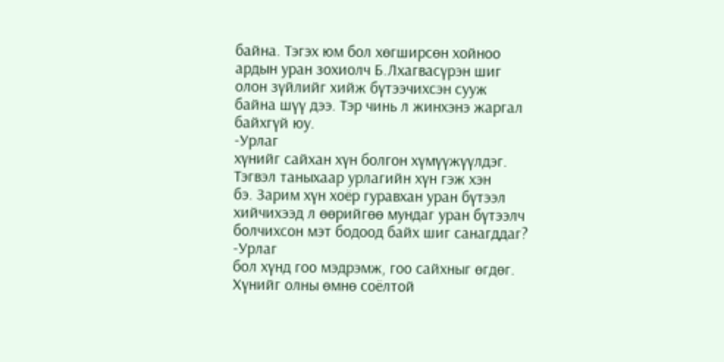байна. Тэгэх юм бол хөгширсөн хойноо
ардын уран зохиолч Б.Лхагвасүрэн шиг
олон зүйлийг хийж бүтээчихсэн сууж
байна шүү дээ. Тэр чинь л жинхэнэ жаргал
байхгүй юу.
-Урлаг
хүнийг сайхан хүн болгон хүмүүжүүлдэг.
Тэгвэл таныхаар урлагийн хүн гэж хэн
бэ. Зарим хүн хоёр гуравхан уран бүтээл
хийчихээд л өөрийгөө мундаг уран бүтээлч
болчихсон мэт бодоод байх шиг санагддаг?
-Урлаг
бол хүнд гоо мэдрэмж, гоо сайхныг өгдөг.
Хүнийг олны өмнө соёлтой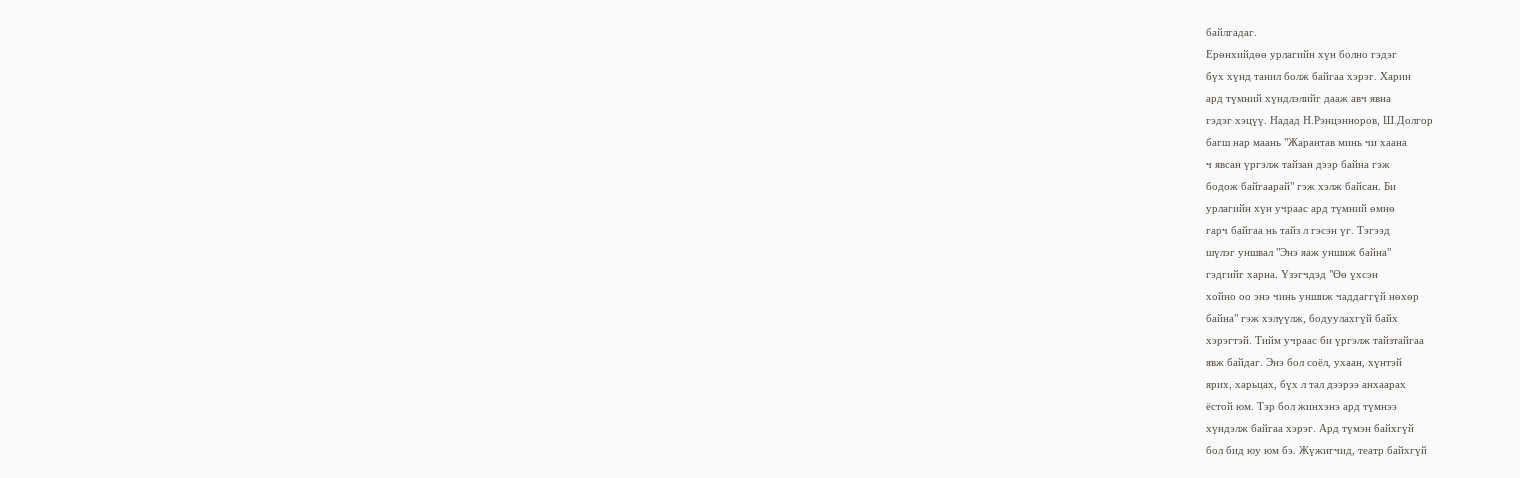байлгадаг.
Ерөнхийдөө урлагийн хүн болно гэдэг
бүх хүнд танил болж байгаа хэрэг. Харин
ард түмний хүндлэлийг дааж авч явна
гэдэг хэцүү. Надад Н.Рэнцэнноров, Ш.Долгор
багш нар маань "Жарантав минь чи хаана
ч явсан үргэлж тайзан дээр байна гэж
бодож байгаарай" гэж хэлж байсан. Би
урлагийн хүн учраас ард түмний өмнө
гарч байгаа нь тайз л гэсэн үг. Тэгээд
шүлэг уншвал "Энэ яаж уншиж байна"
гэдгийг харна. Үзэгчдэд "Өө үхсэн
хойно оо энэ чинь уншиж чаддаггүй нөхөр
байна" гэж хэлүүлж, бодуулахгүй байх
хэрэгтэй. Тийм учраас би үргэлж тайзтайгаа
явж байдаг. Энэ бол соёл, ухаан, хүнтэй
ярих, харьцах, бүх л тал дээрээ анхаарах
ёстой юм. Тэр бол жинхэнэ ард түмнээ
хүндэлж байгаа хэрэг. Ард түмэн байхгүй
бол бид юу юм бэ. Жүжигчид, театр байхгүй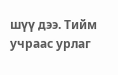шүү дээ. Тийм учраас урлаг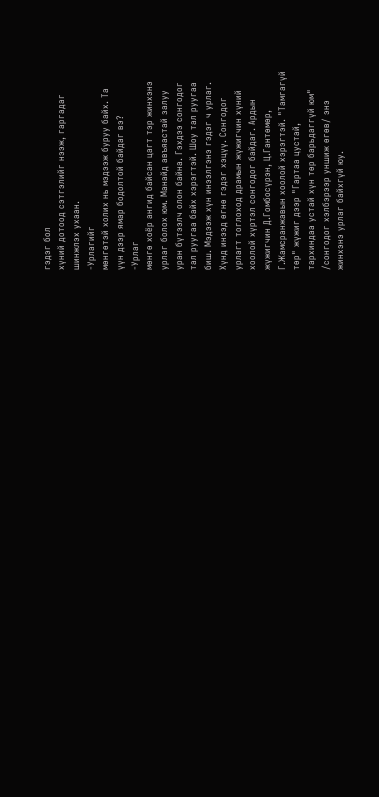гэдэг бол
хүний дотоод сэтгэлийг нээж, гаргадаг
шинжлэх ухаан.
-Урлагийг
мөнгөтэй холих нь мэдээж буруу байх. Та
үүн дээр ямар бодолтой байдаг вэ?
-Урлаг
мөнгө хоёр ангид байсан цагт тэр жинхэнэ
урлаг болох юм. Манайд авъяастай залуу
уран бүтээлч олон байна. Гэхдээ сонгодог
тал руугаа байх хэрэгтэй. Шоу тал руугаа
биш. Мэдээж хүн инээлгэнэ гэдэг ч урлаг.
Хүнд инээд өгнө гэдэг хэцүү. Сонгодог
урлагт тоглоход драмын жүжигчин хүний
хоолой хүртэл сонгодог байдаг. Ардын
жүжигчин Д.Гомбосүрэн, Ц.Гантөмөр,
Г.Жамсранжавын хоолой хэрэгтэй. "Тамгагүй
төр" жүжиг дээр "Гартаа цустай,
тархиндаа устай хүн төр барьдаггүй юм"
/сонгодог хэлбэрээр уншиж өгөв/ энэ
жинхэнэ урлаг байхгүй юу.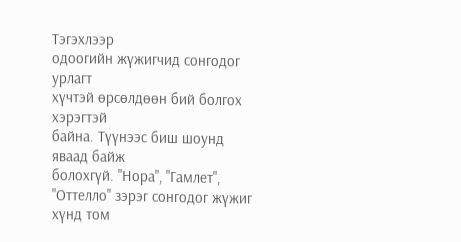Тэгэхлээр
одоогийн жүжигчид сонгодог урлагт
хүчтэй өрсөлдөөн бий болгох хэрэгтэй
байна. Түүнээс биш шоунд яваад байж
болохгүй. "Нора", "Гамлет",
"Оттелло" зэрэг сонгодог жүжиг
хүнд том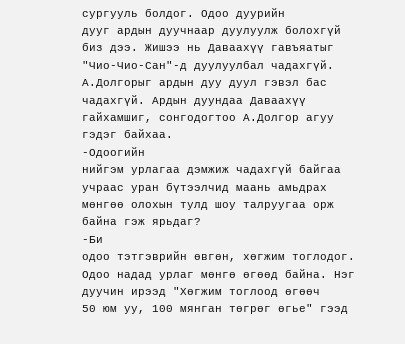сургууль болдог. Одоо дуурийн
дууг ардын дуучнаар дуулуулж болохгүй
биз дээ. Жишээ нь Даваахүү гавъяатыг
"Чио-Чио-Сан"-д дуулуулбал чадахгүй.
А.Долгорыг ардын дуу дуул гэвэл бас
чадахгүй. Ардын дуундаа Даваахүү
гайхамшиг, сонгодогтоо А.Долгор агуу
гэдэг байхаа.
-Одоогийн
нийгэм урлагаа дэмжиж чадахгүй байгаа
учраас уран бүтээлчид маань амьдрах
мөнгөө олохын тулд шоу талруугаа орж
байна гэж ярьдаг?
-Би
одоо тэтгэврийн өвгөн, хөгжим тоглодог.
Одоо надад урлаг мөнгө өгөөд байна. Нэг
дуучин ирээд "Хөгжим тоглоод өгөөч
50 юм уу, 100 мянган төгрөг өгье" гээд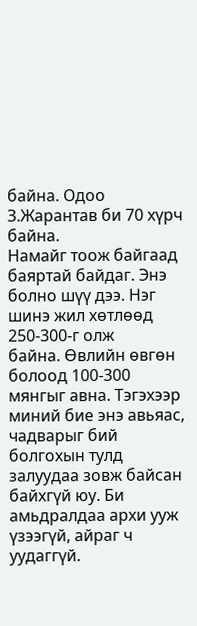байна. Одоо З.Жарантав би 70 хүрч байна.
Намайг тоож байгаад баяртай байдаг. Энэ
болно шүү дээ. Нэг шинэ жил хөтлөөд
250-300-г олж
байна. Өвлийн өвгөн болоод 100-300 мянгыг авна. Тэгэхээр миний бие энэ авьяас, чадварыг бий болгохын тулд залуудаа зовж байсан байхгүй юу. Би амьдралдаа архи ууж үзээгүй, айраг ч уудаггүй.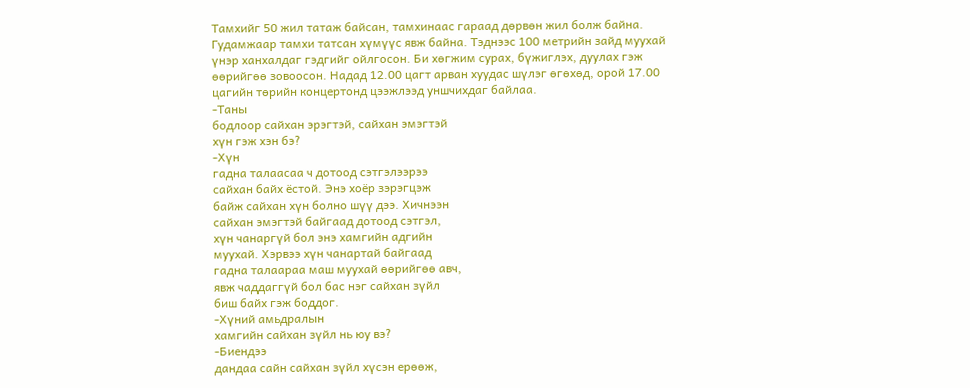Тамхийг 50 жил татаж байсан, тамхинаас гараад дөрвөн жил болж байна. Гудамжаар тамхи татсан хүмүүс явж байна. Тэднээс 100 метрийн зайд муухай үнэр ханхалдаг гэдгийг ойлгосон. Би хөгжим сурах, бүжиглэх, дуулах гэж өөрийгөө зовоосон. Надад 12.00 цагт арван хуудас шүлэг өгөхөд, орой 17.00 цагийн төрийн концертонд цээжлээд уншчихдаг байлаа.
-Таны
бодлоор сайхан эрэгтэй, сайхан эмэгтэй
хүн гэж хэн бэ?
-Хүн
гадна талаасаа ч дотоод сэтгэлээрээ
сайхан байх ёстой. Энэ хоёр зэрэгцэж
байж сайхан хүн болно шүү дээ. Хичнээн
сайхан эмэгтэй байгаад дотоод сэтгэл,
хүн чанаргүй бол энэ хамгийн адгийн
муухай. Хэрвээ хүн чанартай байгаад
гадна талаараа маш муухай өөрийгөө авч,
явж чаддаггүй бол бас нэг сайхан зүйл
биш байх гэж боддог.
-Хүний амьдралын
хамгийн сайхан зүйл нь юу вэ?
-Биендээ
дандаа сайн сайхан зүйл хүсэн ерөөж,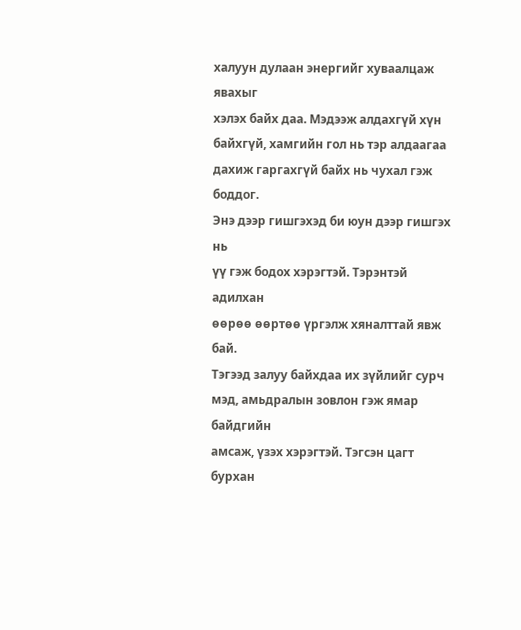халуун дулаан энергийг хуваалцаж явахыг
хэлэх байх даа. Мэдээж алдахгүй хүн
байхгүй, хамгийн гол нь тэр алдаагаа
дахиж гаргахгүй байх нь чухал гэж боддог.
Энэ дээр гишгэхэд би юун дээр гишгэх нь
үү гэж бодох хэрэгтэй. Тэрэнтэй адилхан
өөрөө өөртөө үргэлж хяналттай явж бай.
Тэгээд залуу байхдаа их зүйлийг сурч
мэд, амьдралын зовлон гэж ямар байдгийн
амсаж, үзэх хэрэгтэй. Тэгсэн цагт бурхан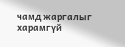чамд жаргалыг харамгүй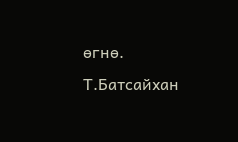өгнө.
Т.Батсайхан